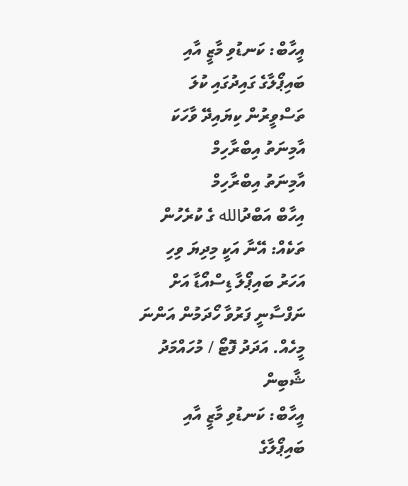އީހާބް: ކަނޑުވި މާޒީ އާއި ބައިޕޯލާގެ ގައިދުގައި ކުލަ ތަސްވީރުން ކިޔައިދޭ ވާހަކަ
އާމިނަތު އިބްރާހިމް
އާމިނަތު އިބްރާހިމް
އިހާބް އަބްދުالله ގެ ކުރެހުން ތަކެއް: އޭނާ އަކީ މިދިޔަ ވިހި އަހަރު ބައިޕޯލާ ޑިސްއޯޑާ އަށް ނަފްސާނީ ފަރުވާ ހޯދަމުން އަންނަ މީހެއް. އަދަދު ފޮޓޯ / މުހައްމަދު ޝާބިން
އީހާބް: ކަނޑުވި މާޒީ އާއި ބައިޕޯލާގެ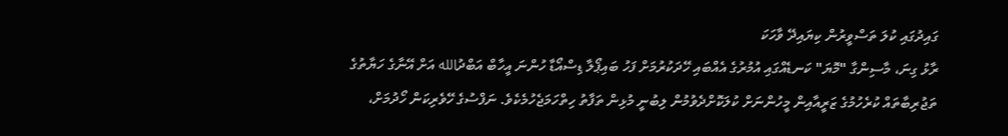ގައިދުގައި ކުލަ ތަސްވީރުން ކިޔައިދޭ ވާހަކަ
ރާޅު ގިނަ، މާސިންގާ "މޮޔަ" ކަނޑެއްގައި އުމުރުގެ އެއްބައި ހޭދަކުރުމަށް ފަހު ބައިޕޯލާ ޑިސްއޯޑާ ހުންނަ އީހާބް އަބްދުالله އަށް އޭނާގެ ހަޔާތުގެ ތަޖުރިބާތައް ކުރެހުމުގެ ޒަރީއާއިން މީހުންނަށް ކުލަކޮށްދެވުމުން ލިބުނީ މުޅިން ތަފާތު ހިތްހަމަޖެހުމެކެވެ. ނަފްސުގެ ހޭވެރިކަން ހޯދުމަށް،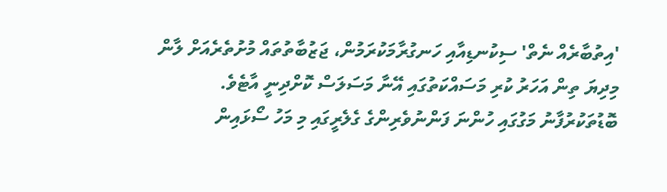'އިތުބާރެއް ނެތް' ސިކުނޑިއާއި ހަނގުރާމަކުރަމުން، ޖަޒުބާތުތައް މުށުތެރެއަށް ލާން މިދިޔަ ތިން އަހަރު ކުރި މަސައްކަތުގައި އޭނާ މަސަލަސް ކޮށްދިނީ އާޓެވެ. ބޮޑުތަކުރުފާނު މަގުގައި ހުންނަ ފަންނުވެރިންގެ ގެލެރީގައި މި މަހު ސޯޅައިން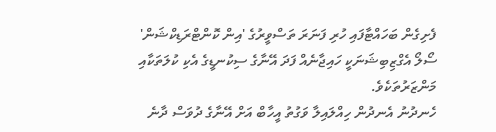ފެށިގެން ބަހައްޓާފައި ހުރި ފަނަރަ ތަސްވީރުގެ 'އިން ކޮންޓްރަޑިކްޝަން' ސޯލޯ އެގްޒިބިޝަނަކީ ހައިޖާނެއް ފަދަ އޭނާގެ ސިކުނޑީގެ އެކި ކުލަތަކާއި މަންޒަރުތަކެވެ.
ހެނދުނު އެނދުން ހިއްލައިލާ ވަގުތު އީހާބް އަށް އޭނާގެ ދުވަސް ދާނެ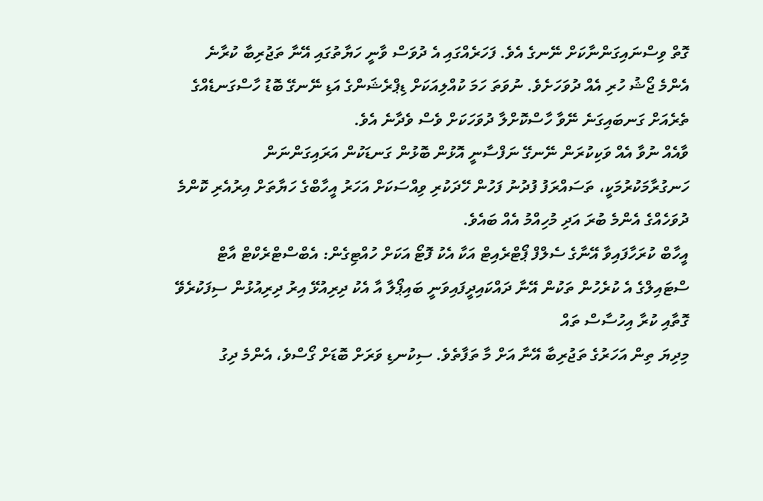ގޮތް ވިސްނައިގަންނާކަށް ނޭނގެ އެވެ. ފަހަރެއްގައި އެ ދުވަސް ވާނީ ހަޔާތުގައި އޭނާ ތަޖުރިބާ ކުރާނެ އެންމެ ޖޯޝު ހުރި އެއް ދުވަހަށެވެ. ނުވަތަ ހަމަ ކުއްލިއަކަށް ޑިޕްރެޝަންގެ އަޑި ނޭނގޭ ބޮޑު ހާސްގަނޑެއްގެ ތެރެއަށް ގަނބައިގަނެ ނޭވާ ހާސްކޮށްލާ ދުވަހަކަށް ވެސް ވެދާނެ އެވެ.
ވާއެއް ނުވާ އެއް ވަކިކުރަން ނޭނގޭ ނަފްސާނީ އޮޅުން ބޮޅުން ގަނޑަކުން އަރައިގަންނަން ހަނގުރާމަކުރުމަކީ، ތަސައްރަފު ފުދުނު ފަހުން ހޭދަކުރި ވިއްސަކަށް އަހަރު އީހާބްގެ ހަޔާތަށް އިރުއެރި ކޮންމެ ދުވަހެއްގެ އެންމެ ބުރަ އަދި މުހިއްމު އެއް ބައެވެ.
އީހާބް ކުރަހާފައިވާ އޭނާގެ ސެލްފް ޕޯޓްރެއިޓް އަކާ އެކު ފޮޓޯ އަކަށް ހުއްޓިގެން: އެބްސްޓްރެކްޓް އާޓް ސްޓައިލްގެ އެ ކުރެހުން ތަކުން އޭނާ ދައްކައިދީފައިވަނީ ބައިޕޯލާ އާ އެކު ދިރިއުޅޭ އިރު ދިރިއުޅުން ސިފަކުރެވޭ ގޮތާއި ކުރާ އިހުސާސް ތައް
މިދިޔަ ތިން އަހަރުގެ ތަޖުރިބާ އޭނާ އަށް މާ ތަފާތެވެ. ސިކުނޑި ވަރަށް ބޮޑަށް ގޯސްވެ، އެންމެ ދިގު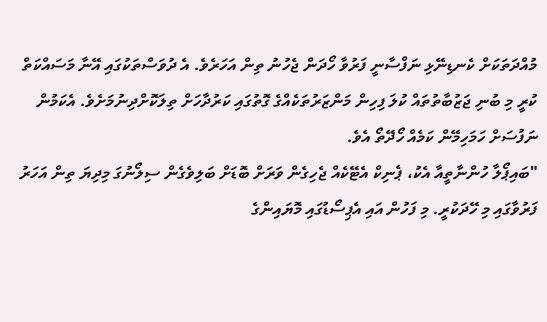މުއްދަތަކަށް ކެނޑިނޭޅި ނަފްސާނީ ފަރުވާ ހޯދަން ޖެހުނު ތިން އަހަރެވެ. އެ ދުވަސްތަކުގައި އޭނާ މަސައްކަތް ކުރީ މި ބުނި ޖަޒުބާތުތައް ކުލަ ފިހިން މަންޒަރުތަކެއްގެ ގޮތުގައި ކަރުދާހަށް ތިލަކޮށްދިނުމަށެވެ. އެކަމުން ނަފުސަށް ހަމަހިމޭން ކަމެއް ހޯދޭތޯ އެވެ.
"ބައިޕޯލާ ހުންނާތީއާ އެކު، ޕެނިކް އެޓޭކެއް ޖެހިގެން ވަރަށް ބޮޑަށް ބަލިވެގެން ސިލޯނުގަ މިދިޔަ ތިން އަހަރު ފަރުވާގައި މި ހޭދަކުރީ. މި ފަހުން އައި އެޕިސޯޑުގައި މޮޔައިންގެ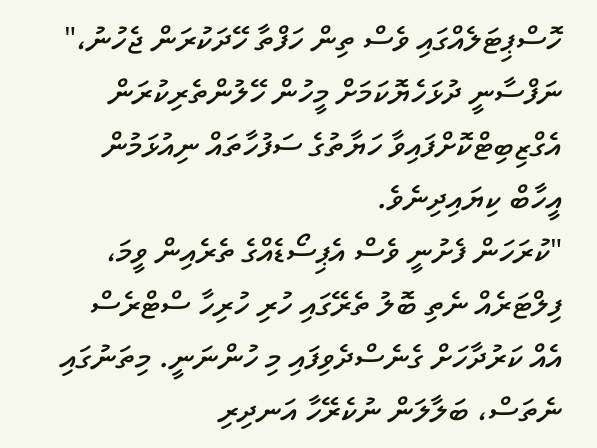ހޮސްޕިޓަލެއްގައި ވެސް ތިން ހަފްތާ ހޭދަކުރަން ޖެހުނު،" ނަފްސާނީ ދުޅަހެޔޮކަމަށް މީހުން ހޭލުންތެރިކުރަން އެގްޒިބިޓްކޮށްފައިވާ ހަޔާތުގެ ސަފުހާތައް ނިއުޅަމުން އީހާބް ކިޔައިދިނެވެ.
"ކުރަހަން ފެށުނީ ވެސް އެޕިސޯޑެއްގެ ތެރެއިން ވީމަ، ފިލްޓަރެއް ނެތި ބޮލު ތެރޭގައި ހުރި ހުރިހާ ސްޓްރެސް އެއް ކަރުދާހަށް ގެނެސްދެވިފައި މި ހުންނަނީ. މިތަނުގައި ނެތަސް، ބަލާލަން ނުކެރޭހާ އަނދިރި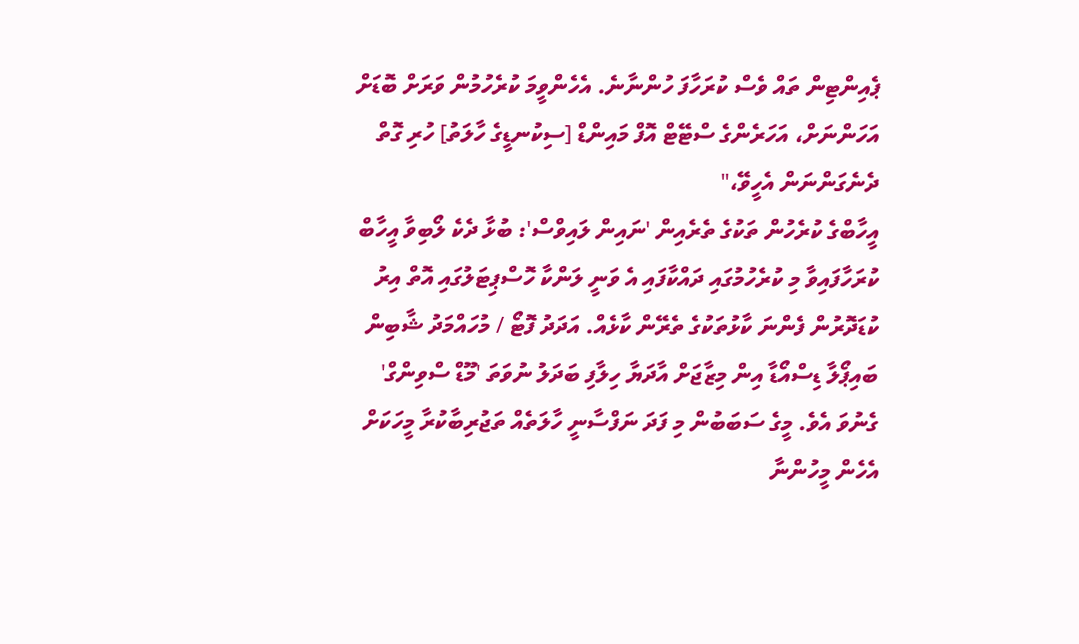ޕެއިންޓިން ތައް ވެސް ކުރަހާފަ ހުންނާނެ. އެހެންވީމަ ކުރެހުމުން ވަރަށް ބޮޑަށް އަހަންނަށް، އަހަރެންގެ ސްޓޭޓް އޮފް މައިންޑް [ސިކުނޑީގެ ހާލަތު] ހުރި ގޮތް ދެނެގަންނަން އެހީވޭ،"
އީހާބްގެ ކުރެހުން ތަކުގެ ތެރެއިން 'ނައިން ލައިވްސް': ބުޅާ ދެކެ ލޯބިވާ އީހާބް ކުރަހާފައިވާ މި ކުރެހުމުގައި ދައްކާފައި އެ ވަނީ ލަންކާ ހޮސްޕިޓަލުގައި އޮތް އިރު ކުޑަދޮރުން ފެންނަ ކާޅުތަކުގެ ތެރޭން ކާޅެއް. އަދަދު ފޮޓޯ / މުހައްމަދު ޝާބިން
ބައިޕޯލާ ޑިސްއޯޑާ އިން މިޒާޖަށް އާދަޔާ ހިލާފި ބަދަލު ނުވަތަ 'މޫޑް ސްވިންގް' ގެނުވަ އެވެ. މީގެ ސަބަބުން މި ފަދަ ނަފްސާނީ ހާލަތެއް ތަޖުރިބާކުރާ މީހަކަށް އެހެން މީހުންނާ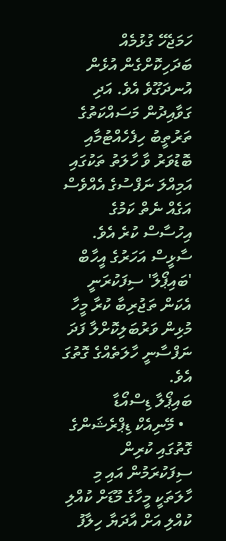ހަމަޖެހޭ ގުޅުމެއް ބަދަހިކޮށްގެން އުޅެން އުނދަގޫވެ އެވެ. އަދި ގަވާއިދުން މަސައްކަތުގެ ތަރުތީބު ހިފެހެއްޓުމާއި ބޮޑުވަރު ވާ ހާލަތު ތަކުގައި އަމިއްލަ ނަފްސުގެ އެއްވެސް އަގެއް ނެތް ކަމުގެ އިހުސާސް ކުރެ އެވެ.
ސާޅީސް އަހަރުގެ އީހާބް 'ބައިޕޯލާ' ސިފަކުރަނީ އެކަން ތަޖުރިބާ ކުރާ މީހާ މުޅިން ވަރުބަލިކޮށްލާ ފަދަ ނަފްސާނީ ހާލަތެއްގެ ގޮތުގަ އެވެ.
ބައިޕޯލާ ޑިސްއޯޑާ
  • މޭނިއެކް ޑިޕްރެޝަންގެ ގޮތުގައި ކުރިން ސިފަކުރަމުން އައި މި ހާލަތަކީ މީހާގެ މޫޑަށް ކުއްލި ކުއްލި އަށް އާދަޔާ ހިލާފު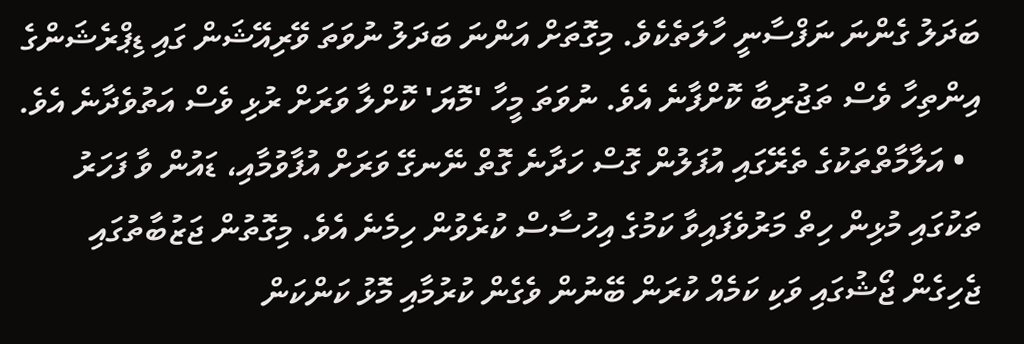ބަދަލު ގެންނަ ނަފްސާނީ ހާލަތެކެވެ. މިގޮތަށް އަންނަ ބަދަލު ނުވަތަ ވޭރިއޭޝަން ގައި ޑިޕްރެޝަންގެ އިންތިހާ ވެސް ތަޖުރިބާ ކޮށްފާނެ އެވެ. ނުވަތަ މީހާ 'މޮޔަ' ކޮށްލާ ވަރަށް ރުޅި ވެސް އަތުވެދާނެ އެވެ.
  • އަލާމާތްތަކުގެ ތެރޭގައި އުފަލުން ގޮސް ހަދާނެ ގޮތް ނޭނގޭ ވަރަށް އުފާވުމާއި، ޑައުން ވާ ފަހަރު ތަކުގައި މުޅިން ހިތް މަރުވެފައިވާ ކަމުގެ އިހުސާސް ކުރެވުން ހިމެނެ އެވެ. މިގޮތުން ޖަޒުބާތުގައި ޖެހިގެން ޖޯޝުގައި ވަކި ކަމެއް ކުރަން ބޭނުން ވެގެން ކުރުމާއި މޮޅު ކަންކަން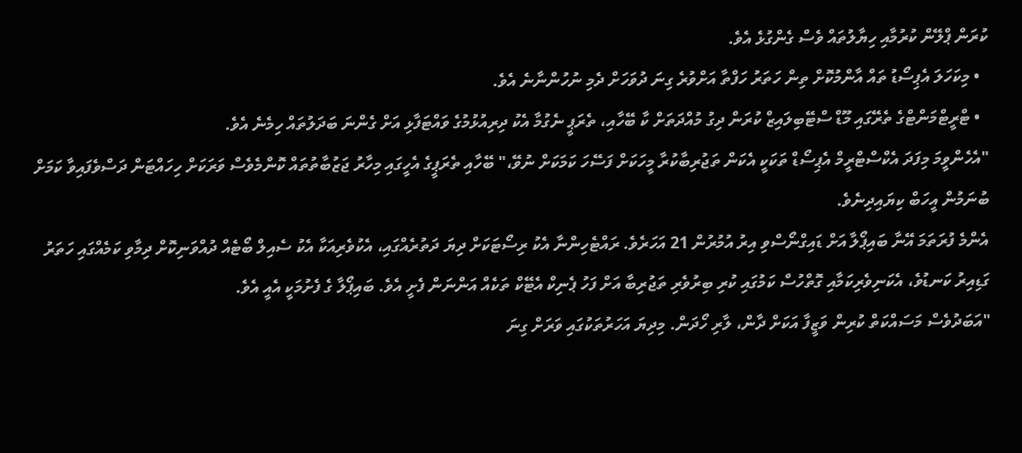ކުރަން ޕްލޭން ކުރުމާއި ހިޔާލުތައް ވެސް ގެންގުޅެ އެވެ.
  • މިކަހަލަ އެޕިސޯޑު ތައް އާންމުކޮށް ތިން ހަތަރު ހަފްތާ އަށްވުރެ ގިނަ ދުވަހަށް ދެމި ނުހުންނާނެ އެވެ.
  • ޓްރީޓްމަންޓްގެ ތެރޭގައި މޫޑް ސްޓޭބިލައިޒް ކުރަން ދިގު މުއްދަތަށް ކާ ބޭހާއި، ތެރަޕީ ނެގުމާ އެކު ދިރިއުޅުމުގެ ވައްޓަފާޅި އަށް ގެންނަ ބަދަލުތައް ހިމެނެ އެވެ.
"އެހެންވީމަ މިފަދަ އެކްސްޓްރީމް އެޕިސޯޑް ތަކަކީ އެކަން ތަޖުރިބާކުރާ މީހަކަށް ފަސޭހަ ކަމަކަށް ނުވޭ،" ބޭހާއި ތެރަޕީގެ އެހީގައި މިހާރު ޖަޒުބާތުތައް ކޮންމެވެސް ވަރަކަށް ހިހައްޓަން ދަސްވެފައިވާ ކަމަށް ބުނަމުން އީހަބް ކިޔައިދިނެވެ.
އެންމެ ފުރަތަމަ އޭނާ ބައިޕޯލާ އަށް ޑައިގްނޯސްވި އިރު އުމުރުން 21 އަހަރެވެ. ރައްޓެހިންނާ އެކު ރިސޯޓަކަށް ދިޔަ ދަތުރެއްގައި، އެކުވެރިއަކާ އެކު ސެއިލް ބޯޓެއް ދުއްވަނިކޮށް ދިމާވި ކަމެއްގައި ހަތަރު ގަޑިއިރު ކަނޑުވެ، އެކަނިވެރިކަމާއި ގޮތްހުސް ކަމުގައި ކުރި ބިރުވެރި ތަޖުރިބާ އަށް ފަހު ޕެނިކް އެޓޭކް ތަކެއް އަންނަން ފެށީ އެވެ. ބައިޕޯލާ ގެ ފެށުމަކީ އެއީ އެވެ.
"އަބަދުވެސް މަސައްކަތް ކުރިން ވަޒީފާ އަކަށް ދާން، ލާރި ހޯދަން. މިދިޔަ އަހަރުތަކުގައި ވަރަށް ގިނަ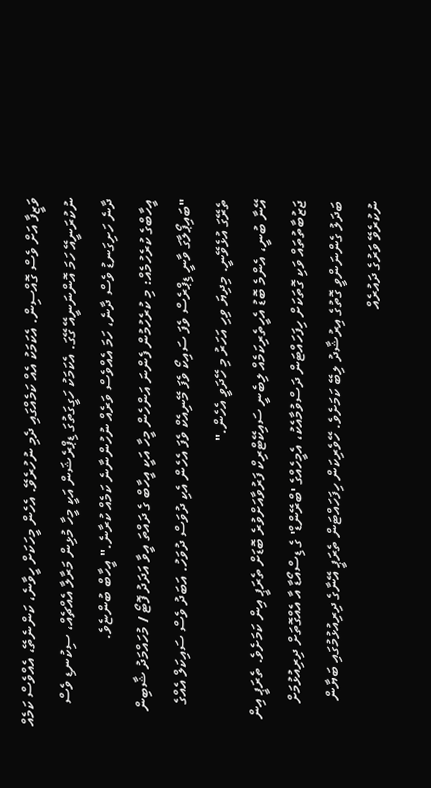ވަޒީފާ އަށް ވެސް ގޮއްސިން. އެކަމަކު އެއް ކަމެއްގައި ދެމި ނުހުރެވޭ. އެހެން މީހަކަށް ހީވާނެ، ކަންނެތޭ، އެއްވެސް ކަމެއް ނުކުރަނީއޭ ހަމަ އޮންނަނީއޭ ގޭގަ. އެކަމަކު ހަގީގަތުގަ ޑިޕްރެޝަން އަކީ މީހާ މުޅިން މަރާލާ އެއްޗެއް، ސިކުނޑި ވެސް ދާނެ ހަށިގަނޑު ވެސް ދާނެ، ހަމަ އެއްވެސް ވަރެއް ނުހުންނާނެ ކަމެއް ކުރާނެ." އީހާބް ބުންޏެވެ.
އީހާބްގެ ކުރެހުމެއް: މި ކުރެހުމުން ފެންނަ އަންހެން މީހާ އަކީ އީހާބް ގެ ދައްތަ އީވާ އަދަދު ފޮޓޯ / މުހައްމަދު ޝާބިން
"ބައިޕޯލާގަ ވާނީ ޑިޕްރެސް ވެފަ ސައިކޯ ވެފަ މޭނިއެކް ވެފަ އެހެން އެކި ދުވަސް ދުވަހު. އަބަދު ވެސް ސައިކަލް އެއްގެ ތެރޭގަ އުޅެވޭނީ. މިދިޔަ ވިހި އަހަރު މި ހޭދަވީ އެހެން."
އޭނާ ބުނީ، އެންމެ ބޮޑު އެހީތެރިކަމެއް ލިބެނީ ސައިކޭޓްރިކް ފަރުވާއަށްވުރެ ބޮޑަށް ތެރަޕީ އިން ކަމަށެވެ. ތެރަޕީ އިން ޖަޒުބާތުތައް ވަކި ގޮތަކަށް ހިފަހައްޓަން ދަސްވުމާއެކު، އެމީހެއްގެ 'ބްރޭންޑް' ގެ ޑިސްއޯޑާ އާ އެއްގޮތަށް ދިރިއުޅުމަށް ބަދަލު ގެންނަންވީ ގޮތުގެ އިރުޝާދު ލިބޭ ކަމަށެވެ. ހޭވެރިކަން ހިފަހައްޓަން ތެރަޕީ އޭނާގެ ދިރިއުޅުމުގައި ބަޔާން ނުކުރެވޭ ވަރުގެ ދައުރެއް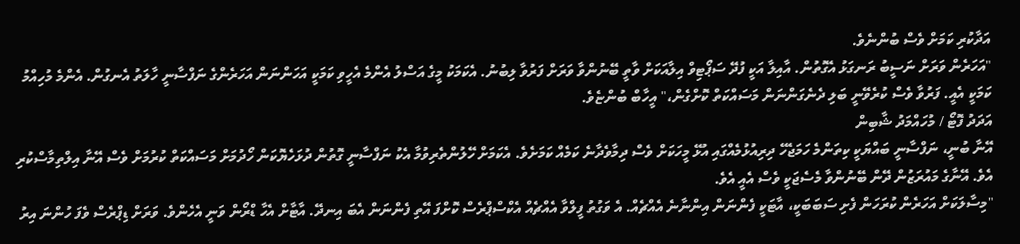އަދާކުރި ކަމަށް ވެސް ބުންނެވެ.
"އަހަރެން ވަރަށް ނަސީބު ރަނގަޅު އެގޮތުން. އާއިލާ އަކީ ފުދޭ ސަޕޯޓިވް އިލާއަކަށް ވާތީ ބޭނުންވާ ވަރަށް ފަރުވާ ލިބުނު. އެކަމަކު މީގެ އަސްލު އެންމެ އެހީވި ކަމަކީ އަހަންނަން އަހަރެންގެ ނަފްސާނީ ހާލަތު އެނގުން. އެންމެ މުހިއްމު ކަމަކީ އެއީ. ފަރުވާ ވެސް ކުރެވޭނީ ބަލި ދެނެގަންނަން މަސައްކަތް ކޮށްގެން،" އީހާބް ބުންޏެވެ.
އަދަދު ފޮޓޯ / މުހައްމަދު ޝާބިން
އޭނާ ބުނީ، ނަފްސާނީ ބައްޔަކީ ކިތަންމެ ހަމަޖެހޭ ދިރިއުޅުމެއްގައި އުޅޭ މީހަކަށް ވެސް ދިމާވެދާނެ ކަމެއް ކަމަށެވެ. އެކަމަށް ހޭލުންތެރިވުމާ އެކު ނަފްސާނީ ގޮތުން ދުޅަހެޔޮކަން ހޯދުމަށް މަސައްކަތް ކުރުމަށް ވެސް އޭނާ އިލްތިމާސްކުރި އެވެ. އޭނާގެ މައުރަޒުން ދޭން ބޭނުންވާ މެސެޖަކީ ވެސް އެއީ އެވެ.
"މިސާލަކަށް އަހަރެން ކުރަހަން ފެށި ސަބަބަކީ، އާޓަކީ ފެންނަން އިންނާނެ އެއްޗެއް. އެ ވަގުތު ފީލްވާ އެއްޗެއް އެކްސްޕްރެސް ކޮށްފަ އޭތި ފެންނަން އެބަ އިނދޭ. އާޓާށް އެހާ ޑްރޯން ވަނީ އެހެންވެ. ވަރަށް ޑިޕްރެސް ވެފަ ހުންނަ އިރު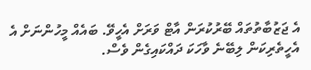އެ ޖަޒުބާތުތައް ބޭރުކުރަން އާޓް ވަރަށް އެހީވޭ. ބައެއް މީހުންނަށް އެ އެހީތެރިކަން ލިބޭނެ ވާހަކަ ދައްކައިގެން ވެސް.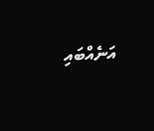އަނެއްބައި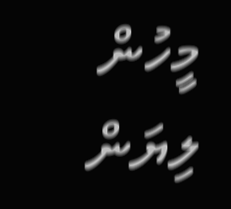މީހުން ލިޔަން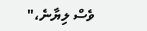ވެސް ލިޔާނެ،"